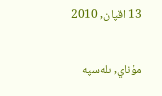13 اقپان, 2010

مۇناي, ىلەسپە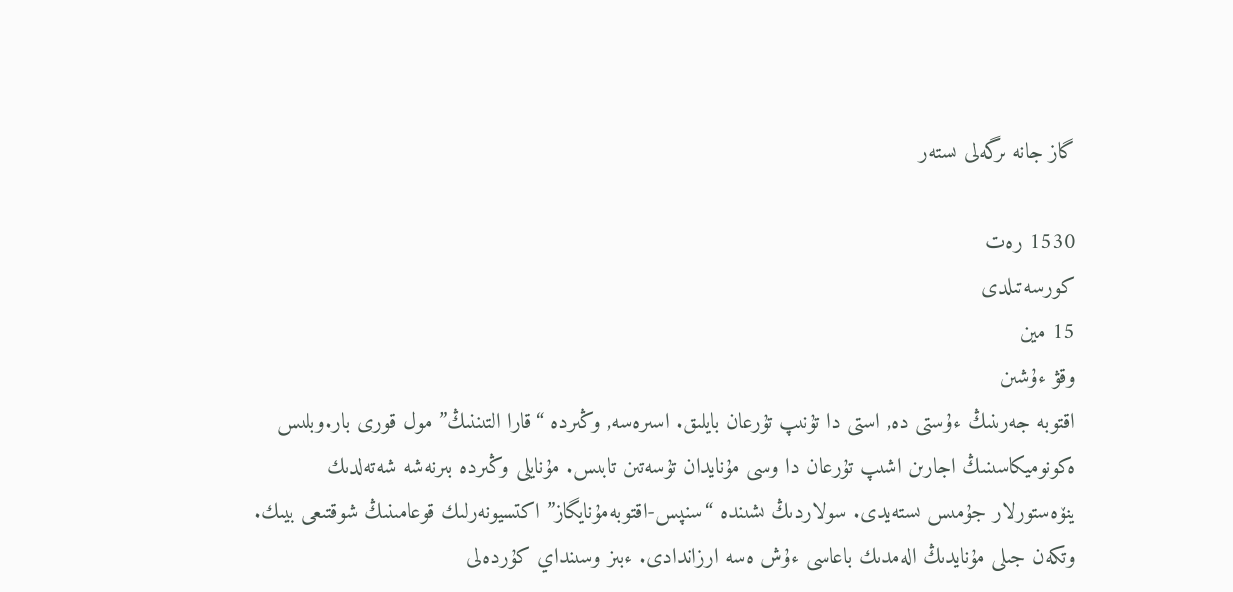گاز جانە ىرگەلى ىستەر

1530 رەت
كورسەتىلدى
15 مين
وقۋ ءۇشىن
اقتوبە جەرىنىڭ ءۇستى دە, استى دا تۇنىپ تۇرعان بايلىق. اسىرەسە, وڭىردە “قارا التىننىڭ” مول قورى بار.وبلىس ەكونوميكاسىنىڭ اجارىن اشىپ تۇرعان دا وسى مۇنايدان تۇسەتىن تابىس. مۇنايلى وڭىردە بىرنەشە شەتەلدىك ينۆەستورلار جۇمىس ىستەيدى. سولاردىڭ ىشىندە “سنپس-اقتوبەمۇنايگاز” اكتسيونەرلىك قوعامىنىڭ شوقتىعى بيىك. وتكەن جىلى مۇنايدىڭ الەمدىك باعاسى ءۇش ەسە ارزاندادى. ءبىز وسىنداي كۇردەلى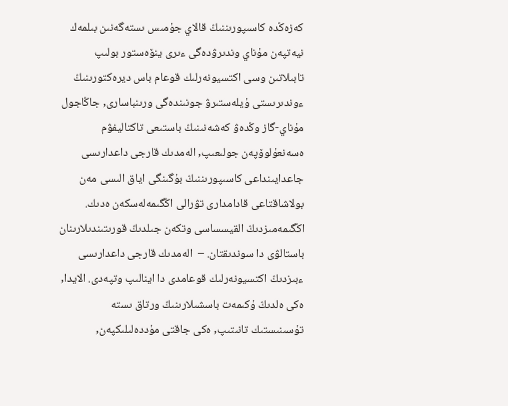كەزەڭدە كاسىپورىننىڭ قالاي جۇمىس ىستەگەنىن بىلمەك نيەتپەن مۇناي وندىرۋدەگى ءىرى ينۆەستور بولىپ تابىلاتىن وسى اكتسيونەرلىك قوعام باس ديرەكتورىنىڭ ءوندىرىستى ۇيلەستىرۋ جونىندەگى ورىنباسارى, جاڭاجول مۇناي-گاز وڭدەۋ كەشەنىنىڭ باستىعى تاكتاليفۋم ەسەنعۇلوۆپەن جولىعىپ, الەمدىك قارجى داعدارىسى جاعدايىنداعى كاسىپورىننىڭ بۇگىنگى اياق الىسى مەن بولاشاقتاعى قادامدارى تۋرالى اڭگىمەلەسكەن ەدىك. اڭگىمەمىزدىڭ القيسساسى وتكەن جىلدىڭ قورىتىندىلارىنان باستالۋى دا سوندىقتان. –  الەمدىك قارجى داعدارىسى ءبىزدىڭ اكتسيونەرلىك قوعامدى دا اينالىپ وتپەدى. الايدا, ەكى ەلدىڭ ۇكىمەت باسشىلارىنىڭ ورتاق ىستە تۇسىنىستىك تانىتىپ, ەكى جاقتى مۇددەلىلىكپەن,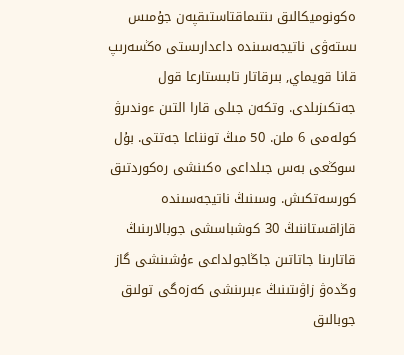ەكونوميكالىق ىنتىماقتاستىقپەن جۇمىس ىستەۋى ناتيجەسىندە داعدارىستى ەڭسەرىپ قانا قويماي, بىرقاتار تابىستارعا قول جەتكىزىلدى. وتكەن جىلى قارا التىن ءوندىرۋ كولەمى 6 ملن. 50 مىڭ تونناعا جەتتى. بۇل سوڭعى بەس جىلداعى ەكىنشى رەكوردتىق كورسەتكىش. وسىنىڭ ناتيجەسىندە قازاقستاننىڭ 30 كوشباسشى جوبالارىنىڭ قاتارىنا جاتاتىن جاڭاجولداعى ءۇشىنشى گاز وڭدەۋ زاۋىتىنىڭ ءبىرىنشى كەزەگى تولىق جوبالىق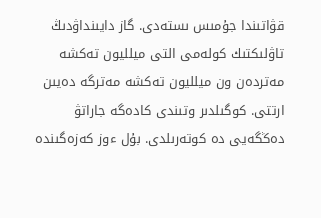قۋاتىندا جۇمىس ىستەدى. گاز دايىنداۋدىڭ تاۋلىكتىك كولەمى التى ميلليون تەكشە مەتردەن ون ميلليون تەكشە مەترگە دەيىن ارتتى. كوگىلدىر وتىندى كادەگە جاراتۋ دەڭگەيى دە كوتەرىلدى. بۇل ءوز كەزەگىندە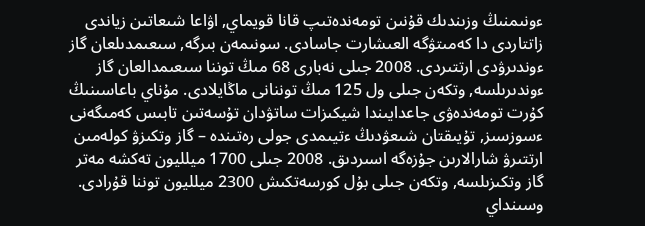ءونىمنىڭ وزىندىك قۇنىن تومەندەتىپ قانا قويماي, اۋاعا شىعاتىن زياندى زاتتاردى دا كەمىتۋگە العىشارت جاسادى. سونىمەن بىرگە, سىعىمدىلعان گاز ءوندىرۋدى ارتتىردى. 2008 جىلى نەبارى 68 مىڭ توننا سىعىمدالعان گاز ءوندىرىلسە, وتكەن جىلى ول 125 مىڭ توننانى ماڭايلادى. مۇناي باعاسىنىڭ كۇرت تومەندەۋى جاعدايىندا شيكىزات ساتۋدان تۇسەتىن تابىس كەمىگەنى ءسوزسىز, تۇيىقتان شىعۋدىڭ ءتيىمدى جولى رەتىندە – گاز وتكىزۋ كولەمىن ارتتىرۋ شارالارىن جۇزەگە اسىردىق. 2008 جىلى 1700 ميلليون تەكشە مەتر گاز وتكىزىلسە, وتكەن جىلى بۇل كورسەتكىش 2300 ميلليون توننا قۇرادى. وسىنداي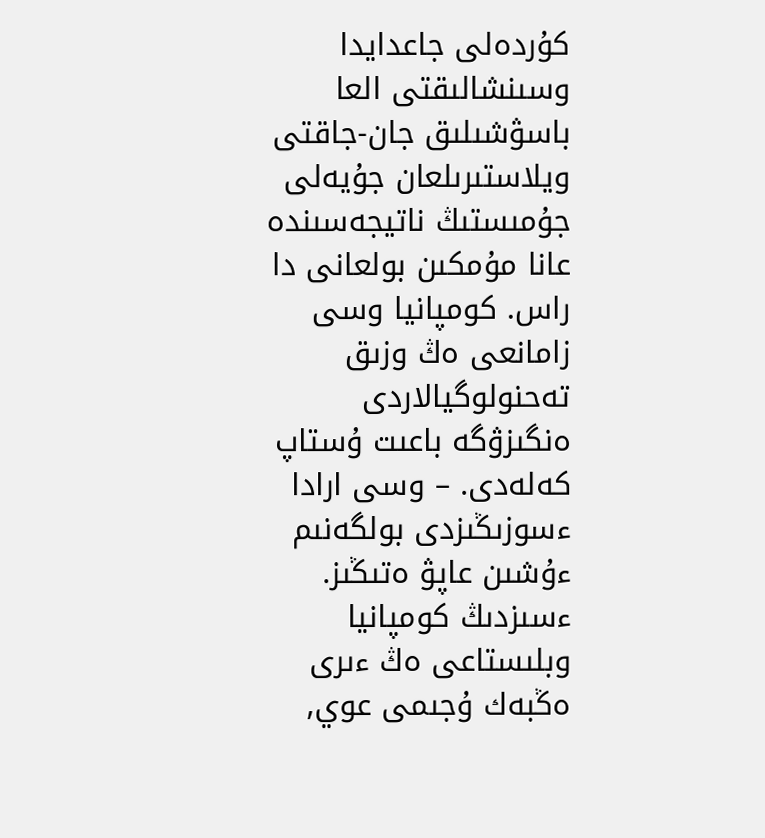كۇردەلى جاعدايدا وسىنشالىقتى العا باسۋشىلىق جان-جاقتى ويلاستىرىلعان جۇيەلى جۇمىستىڭ ناتيجەسىندە عانا مۇمكىن بولعانى دا راس. كومپانيا وسى زامانعى ەڭ وزىق تەحنولوگيالاردى ەنگىزۋگە باعىت ۇستاپ كەلەدى. – وسى ارادا ءسوزىڭىزدى بولگەنىم ءۇشىن عاپۋ ەتىڭىز. ءسىزدىڭ كومپانيا وبلىستاعى ەڭ ءىرى ەڭبەك ۇجىمى عوي,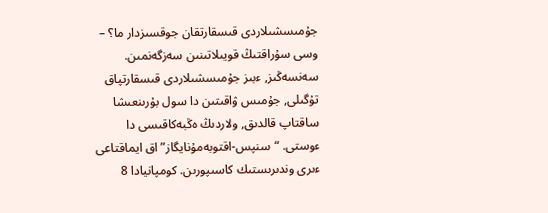جۇمىسشىلاردى قىسقارتقان جوقسىزدار ما؟ –             وسى سۇراقتىڭ قويىلاتىنىن سەزگەنمىن. سەنسەڭىز, ءبىز جۇمىسشىلاردى قىسقارتپاق تۇگىلى, جۇمىس ۋاقىتىن دا سول بۇرىنعىشا ساقتاپ قالدىق, ولاردىڭ ەڭبەكاقىسى دا ءوستى. “سنپس-اقتوبەمۇنايگاز” اق ايماقتاعى ءىرى وندىرىستىك كاسىپورىن. كومپانيادا 8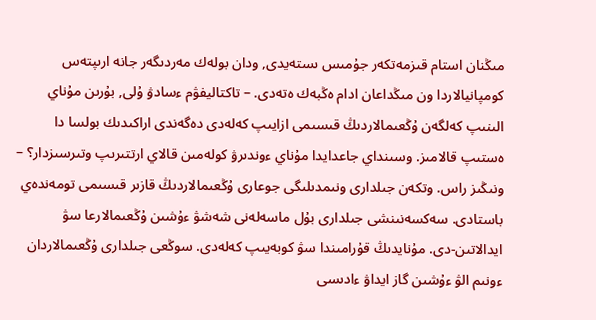مىڭنان استام قىزمەتكەر جۇمىس ىستەيدى, ودان بولەك مەردىگەر جانە ارىپتەس كومپانيالاردا ون مىڭداعان ادام ەڭبەك ەتەدى. – تاكتاليفۋم ءسادۋ ۇلى, بۇرىن مۇناي الىنىپ كەلگەن ۇڭعىمالاردىڭ قىسىمى ازايىپ كەلەدى دەگەندى اراكىدىك بولسا دا ەستىپ قالامىز. وسىنداي جاعدايدا مۇناي ءوندىرۋ كولەمىن قالاي ارتتىرىپ وتىرسىزدار؟ – ونىڭىز راس. وتكەن جىلدارى ونىمدىلىگى جوعارى ۇڭعىمالاردىڭ قازىر قىسىمى تومەندەي باستادى. سەكسەنىنشى جىلدارى بۇل ماسەلەنى شەشۋ ءۇشىن ۇڭعىمالارعا سۋ ايدالاتىن-دى. مۇنايدىڭ قۇرامىندا سۋ كوبەيىپ كەلەدى. سوڭعى جىلدارى ۇڭعىمالاردان ءونىم الۋ ءۇشىن گاز ايداۋ ءادىسى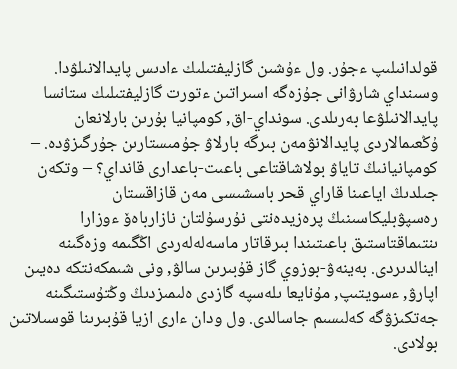قولدانىلىپ ءجۇر. ول ءۇشىن گازليفتىلىك ءادىس پايدالانىلۋدا. وسىنداي شارۋانى جۇزەگە اسىراتىن ءتورت گازليفتىلىك ستانسا پايدالانىلۋعا بەرىلدى. سونداي-اق, كومپانيا بۇرىن بارلانعان ۇڭعىمالاردى پايدالانۋمەن بىرگە بارلاۋ جۇمىستارىن جۇرگىزۋدە. – كومپانيانىڭ تاياۋ بولاشاقتاعى باعىت-باعدارى قانداي؟ – وتكەن جىلدىڭ اياعىنا قاراي قحر باسشىسى مەن قازاقستان رەسپۋبليكاسىنىڭ پرەزيدەنتى نۇرسۇلتان نازارباەۆ ءوزارا ىنتىماقتاستىق باعىتىندا بىرقاتار ماسەلەلەردى اڭگىمە وزەگىنە اينالدىردى. بەينەۋ-بوزوي گاز قۇبىرىن سالۋ, ونى شىمكەنتكە دەيىن اپارۋ, ءسويتىپ, مۇنايعا ىلەسپە گازدى ەلىمىزدىڭ وڭتۇستىگىنە جەتكىزۋگە كەلىسىم جاسالدى. ول ودان ءارى ازيا قۇبىرىنا قوسىلاتىن بولادى.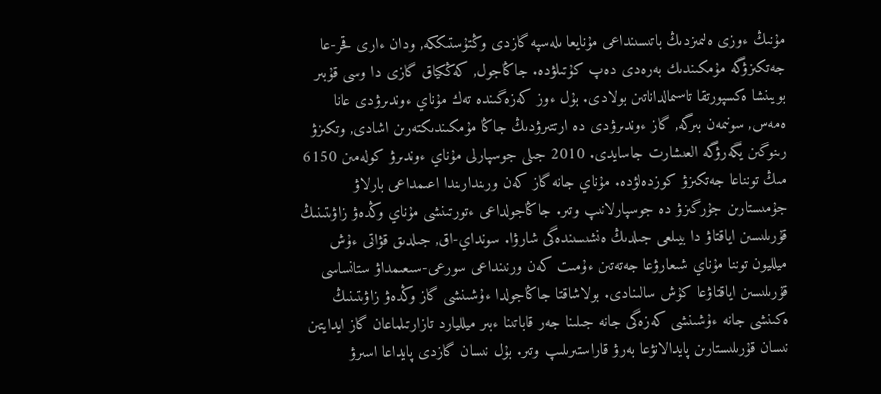مۇنىڭ ءوزى ەلىمىزدىڭ باتىسىنداعى مۇنايعا ىلەسپە گازدى وڭتۇستىككە, ودان ءارى قحر-عا جەتكىزۋگە مۇمكىندىك بەرەدى دەپ كۇتىلۋدە. جاڭاجول, كەڭكياق گازى دا وسى قۇبىر بويىنشا ەكسپورتقا تاسىمالداناتىن بولادى. بۇل ءوز كەزەگىندە تەك مۇناي ءوندىرۋدى عانا ەمەس, سونىمەن بىرگە, گاز ءوندىرۋدى دە ارتتىرۋدىڭ جاڭا مۇمكىندىكتەرىن اشادى, وتكىزۋ رىنوگىن يگەرۋگە العىشارت جاسايدى. 2010 جىلى جوسپارلى مۇناي ءوندىرۋ كولەمىن 6150 مىڭ تونناعا جەتكىزۋ كوزدەلۋدە. مۇناي جانە گاز كەن ورىندارىندا اعىمداعى بارلاۋ جۇمىستارىن جۇرگىزۋ دە جوسپارلانىپ وتىر. جاڭاجولداعى ءتورتىنشى مۇناي وڭدەۋ زاۋىتىنىڭ قۇرىلىسىن اياقتاۋ دا بيىلعى جىلدىڭ ەنشىسىندەگى شارۋا. سونداي-اق, جىلدىق قۋاتى ءۇش ميلليون توننا مۇناي شىعارۋعا جەتەتىن ءۇمىت كەن ورنىنداعى سورعى-سىعىمداۋ ستانساسى قۇرىلىسىن اياقتاۋعا كۇش سالىنادى. بولاشاقتا جاڭاجولدا ءۇشىنشى گاز وڭدەۋ زاۋىتىنىڭ ەكىنشى جانە ءۇشىنشى كەزەگى جانە جىلىنا جەر قاباتىنا ءبىر ميلليارد تازارتىلماعان گاز ايدايتىن نىسان قۇرىلىستارىن پايدالانۋعا بەرۋ قاراستىرىلىپ وتىر. بۇل نىسان گازدى پايداعا اسىرۋ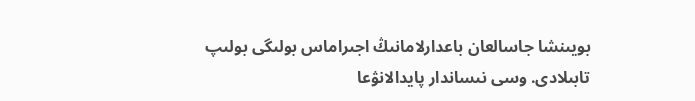بويىنشا جاسالعان باعدارلامانىڭ اجىراماس بولىگى بولىپ تابىلادى. وسى نىساندار پايدالانۋعا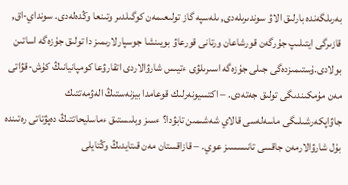بەرىلگەندە بارلىق الاۋ سوندىرىلەدى, ىلەسپە گاز تولىعىمەن كوگىلدىر وتىنعا وڭدەلەدى. سونداي-اق, قازىرگى ايتىلىپ جۇرگەن قورشاعان ورتانى قورعاۋ بويىنشا جوسپارلارىمىز دا تولىق جۇزەگە اساتىن بولادى.ۇستىمىزدەگى جىلى جۇزەگە اسىرىلۋى ءتيىس شارۋالاردى اتقارۋعا كومپانيانىڭ كۇش-قۋاتى مەن مۇمكىندىگى تولىق جەتەدى. – اكتسيونەرلىك قوعامدا بيزنەستىڭ الەۋمەتتىك جاۋاپكەرشىلىگى ماسەلەسى قالاي شەشىمىن تابۋدا؟ ءسىز وبلىستىق ءماسليحاتتىڭ دەپۋتاتى رەتىندە بۇل شارۋالارمەن جاقسى تانىسسىز عوي. – قازاقستان مەن قىتايدىڭ وڭتايلى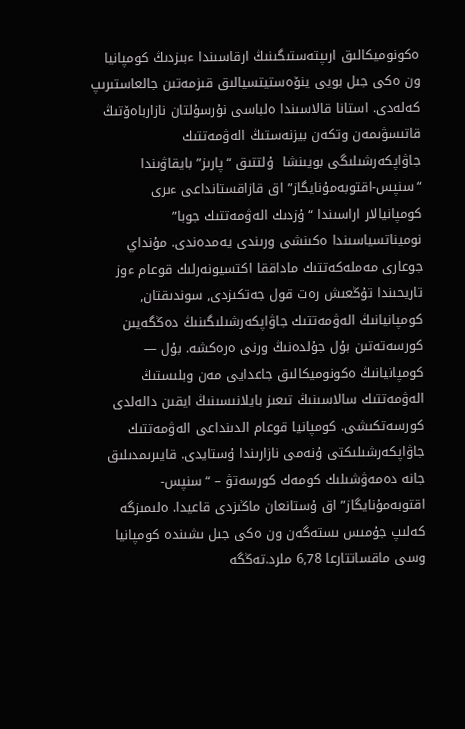ەكونوميكالىق ارىپتەستىگىنىڭ ارقاسىندا ءبىزدىڭ كومپانيا ون ەكى جىل بويى ينۆەستيتسيالىق قىزمەتىن جالعاستىرىپ كەلەدى. استانا قالاسىندا ەلباسى نۇرسۇلتان نازارباەۆتىڭ قاتىسۋىمەن وتكەن بيزنەستىڭ الەۋمەتتىك جاۋاپكەرشىلىگى بويىنشا  ۇلتتىق “پارىز” بايقاۋىندا “سنپس-اقتوبەمۇنايگاز” اق قازاقستانداعى ءىرى كومپانيالار اراسىندا “ۇزدىك الەۋمەتتىك جوبا” نوميناتسياسىندا ەكىنشى ورىندى يەمدەندى. مۇنداي جوعارى مەملەكەتتىك ماداققا اكتسيونەرلىك قوعام ءوز تاريحىندا تۇڭعىش رەت قول جەتكىزدى, سوندىقتان, كومپانيانىڭ الەۋمەتتىك جاۋاپكەرشىلىگىنىڭ دەڭگەيىن كورسەتەتىن بۇل جۇلدەنىڭ ورنى ەرەكشە. بۇل — كومپانيانىڭ ەكونوميكالىق جاعدايى مەن وبلىستىڭ الەۋمەتتىك سالاسىنىڭ تىعىز بايلانىسىنىڭ ايقىن دالەلدى كورسەتكىشى. كومپانيا قوعام الدىنداعى الەۋمەتتىك جاۋاپكەرشىلىكتى ۇنەمى نازارىندا ۇستايدى. قايىرىمدىلىق جانە دەمەۋشىلىك كومەك كورسەتۋ – “سنپس-اقتوبەمۇنايگاز” اق ۇستانعان ماڭىزدى قاعيدا. ەلىمىزگە كەلىپ جۇمىس ىستەگەن ون ەكى جىل ىشىندە كومپانيا وسى ماقساتتارعا 6,78 ملرد.تەڭگە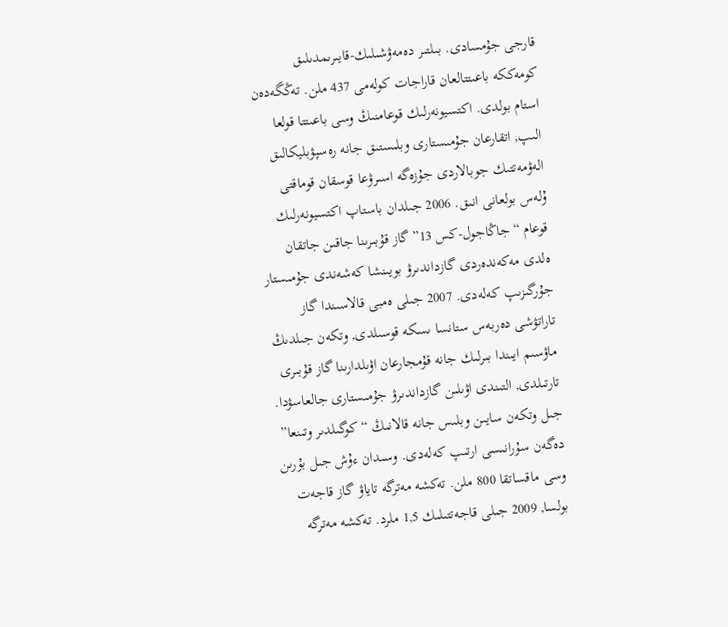قارجى جۇمسادى. بىلتىر دەمەۋشىلىك-قايىرىمدىلىق كومەككە باعىتتالعان قاراجات كولەمى 437 ملن. تەڭگەدەن استام بولدى. اكتسيونەرلىك قوعامنىڭ وسى باعىتتا قولعا الىپ, اتقارعان جۇمىستارى وبلىستىق جانە رەسپۋبليكالىق الەۋمەتتىك جوبالاردى جۇزەگە اسىرۋعا قوسقان قوماقتى ۇلەس بولعانى انىق. 2006 جىلدان باستاپ اكتسيونەرلىك قوعام “جاڭاجول-كس 13” گاز قۇبىرىنا جاقىن جاتقان ەلدى مەكەندەردى گازداندىرۋ بويىنشا كەشەندى جۇمىستار جۇرگىزىپ كەلەدى. 2007 جىلى ەمبى قالاسىندا گاز تاراتۋشى دەربەس ستانسا ىسكە قوسىلدى, وتكەن جىلدىڭ ماۋسىم ايىندا بىرلىك جانە قۇمجارعان اۋىلدارىنا گاز قۇبىرى تارتىلدى, التىندى اۋىلىن گازداندىرۋ جۇمىستارى جالعاسۋدا. جىل وتكەن سايىن وبلىس جانە قالانىڭ “كوگىلدىر وتىنعا” دەگەن سۇرانىسى ارتىپ كەلەدى. وسىدان ءۇش جىل بۇرىن وسى ماقساتقا 800 ملن. تەكشە مەترگە تاياۋ گاز قاجەت بولسا, 2009 جىلى قاجەتتىلىك 1,5 ملرد. تەكشە مەترگە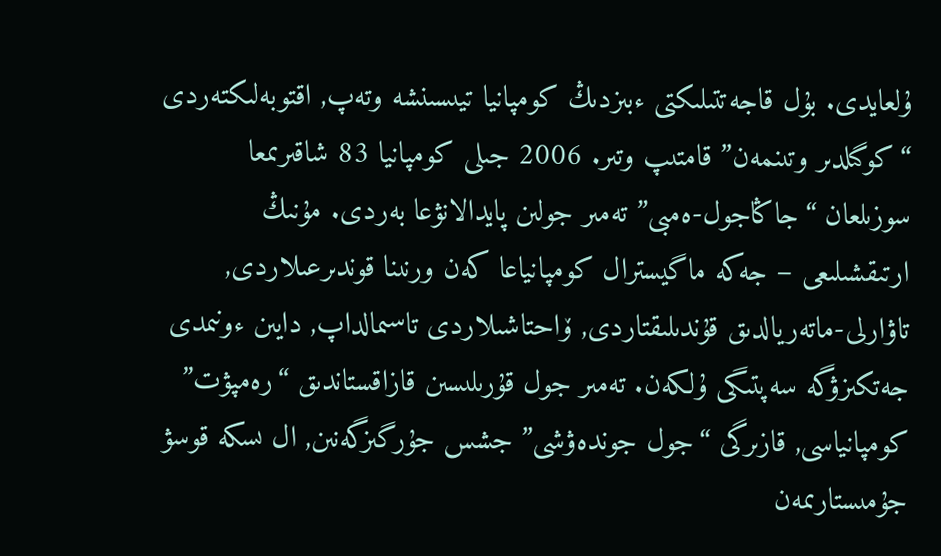ۇلعايدى. بۇل قاجەتتىلىكتى ءبىزدىڭ كومپانيا تيىسىنشە وتەپ, اقتوبەلىكتەردى “كوگىلدىر وتىنمەن” قامتىپ وتىر. 2006 جىلى كومپانيا 83 شاقىرىمعا سوزىلعان “جاڭاجول-ەمبى” تەمىر جولىن پايدالانۋعا بەردى. مۇنىڭ ارتىقشىلىعى – جەكە ماگيسترال كومپانياعا كەن ورنىنا قوندىرعىلاردى, تاۋارلى-ماتەريالدىق قۇندىلىقتاردى, ۆاحتاشىلاردى تاسىمالداپ, دايىن ءونىمدى جەتكىزۋگە سەپتىگى ۇلكەن. تەمىر جول قۇرىلىسىن قازاقستاندىق “رەمپۋت” كومپانياسى, قازىرگى “جول جوندەۋشى” جشس جۇرگىزگەنىن, ال ىسكە قوسۋ جۇمىستارىمەن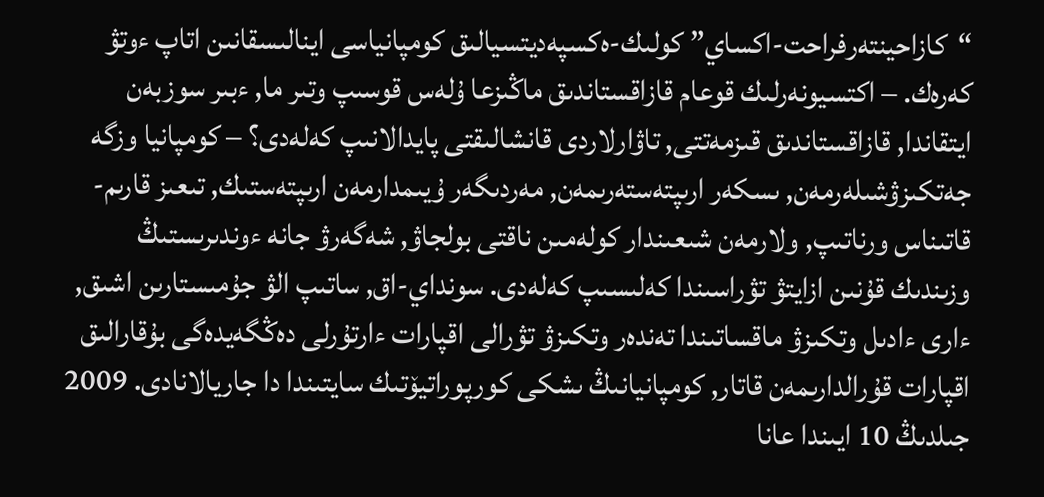“كازاحينتەرفراحت-اكساي” كولىك-ەكسپەديتسيالىق كومپانياسى اينالىسقانىن اتاپ ءوتۋ كەرەك. – اكتسيونەرلىك قوعام قازاقستاندىق ماڭىزعا ۇلەس قوسىپ وتىر ما, ءبىر سوزبەن ايتقاندا, قازاقستاندىق قىزمەتتى, تاۋارلاردى قانشالىقتى پايدالانىپ كەلەدى؟ – كومپانيا وزگە جەتكىزۋشىلەرمەن, ىسكەر ارىپتەستەرىمەن, مەردىگەر ۇيىمدارمەن ارىپتەستىك, تىعىز قارىم-قاتىناس ورناتىپ, ولارمەن شىعىندار كولەمىن ناقتى بولجاۋ, شەگەرۋ جانە ءوندىرىستىڭ وزىندىك قۇنىن ازايتۋ تۋراسىندا كەلىسىپ كەلەدى. سونداي-اق, ساتىپ الۋ جۇمىستارىن اشىق, ءارى ءادىل وتكىزۋ ماقساتىندا تەندەر وتكىزۋ تۋرالى اقپارات ءارتۇرلى دەڭگەيدەگى بۇقارالىق اقپارات قۇرالدارىمەن قاتار, كومپانيانىڭ ىشكى كورپوراتيۆتىك سايتىندا دا جاريالانادى. 2009 جىلدىڭ 10 ايىندا عانا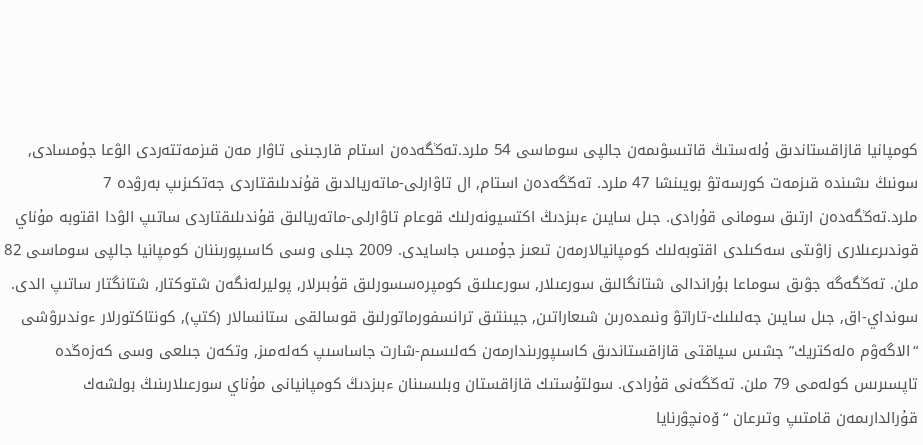كومپانيا قازاقستاندىق ۇلەستىڭ قاتىسۋىمەن جالپى سوماسى 54 ملرد.تەڭگەدەن استام قارجىنى تاۋار مەن قىزمەتتەردى الۋعا جۇمسادى, سونىڭ ىشىندە قىزمەت كورسەتۋ بويىنشا 47 ملرد. تەڭگەدەن استام, ال تاۋارلى-ماتەريالدىق قۇندىلىقتاردى جەتكىزىپ بەرۋدە 7 ملرد.تەڭگەدەن ارتىق سومانى قۇرادى. جىل سايىن ءبىزدىڭ اكتسيونەرلىك قوعام تاۋارلى-ماتەريالىق قۇندىلىقتاردى ساتىپ الۋدا اقتوبە مۇناي قوندىرعىلارى زاۋىتى سەكىلدى اقتوبەلىك كومپانيالارمەن تىعىز جۇمىس جاسايدى. 2009 جىلى وسى كاسىپورىننان كومپانيا جالپى سوماسى 82 ملن. تەڭگەگە جۋىق سوماعا بۇراندالى شتانگالىق سورعىلار, سورعىلىق كومپرەسسورلىق قۇبىرلار, پوليرلەنگەن شتوكتار, شتانگتار ساتىپ الدى. سونداي-اق, جىل سايىن جەلىلىك-تاراتۋ ونىمدەرىن شىعاراتىن, جيىنتىق ترانسفورماتورلىق قوسالقى ستانسالار (كتپ), كونتاكتورلار ءوندىرۋشى “الاگەۋم ەلەكتريك” جشس سياقتى قازاقستاندىق كاسىپورىندارمەن كەلىسىم-شارت جاساسىپ كەلەمىز, وتكەن جىلعى وسى كەزەڭدە تاپسىرىس كولەمى 79 ملن. تەڭگەنى قۇرادى. سولتۇستىك قازاقستان وبلىسىنان ءبىزدىڭ كومپانيانى مۇناي سورعىلارىنىڭ بولشەك قۇرالدارىمەن قامتىپ وتىرعان “ۆەنچۋرنايا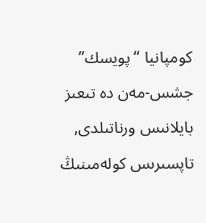كومپانيا “پويسك” جشس-مەن دە تىعىز بايلانىس ورناتىلدى, تاپسىرىس كولەمىنىڭ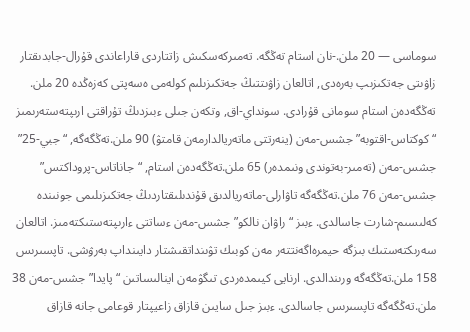سوماسى — 20 ملن.-نان استام تەڭگە. تەمىركەسكىش زاتتاردى قاراعاندى قۇرال-جابدىقتار زاۋىتى جەتكىزىپ بەرەدى, اتالعان زاۋىتتىڭ جەتكىزىلىم كولەمى ەسەپتى كەزەڭدە 20 ملن. تەڭگەدەن استام سومانى قۇرادى. سونداي-اق, وتكەن جىلى ءبىزدىڭ تۇراقتى ارىپتەستەرىمىز “كوكتاس-اقتوبە” جشس-مەن (ينەرتتى ماتەريالدارمەن قامتۋ) 90 ملن.تەڭگەگە, “جبي-25” جشس-مەن (تەمىر-بەتوندى ونىمدەر) 65 ملن.تەڭگەدەن استام, “جاناتاس-پروداكتس” جشس-مەن 76 ملن.تەڭگەگە تاۋارلى-ماتەريالدىق قۇندىلىقتاردىڭ جەتكىزىلىمى جونىندە كەلىسىم-شارت جاسالدى. ءبىز “راۋان نالكو” جشس-مەن ءساتتى ءارىپتەستىكتەمىز. اتالعان سەرىكتەستىك بىزگە حيمرەاگەنتتەر مەن كوبىك تۋىنداتقىشتار دايىنداپ بەرۋشى. تاپسىرىس 158 ملن.تەڭگەگە ورىندالدى. ارنايى كيىمدەردى تىگۋمەن اينالىساتىن “پايدا” جشس-مەن 38 ملن.تەڭگەگە تاپسىرىس جاسالدى. ءبىز جىل سايىن قازاق زاعيپتار قوعامى جانە قازاق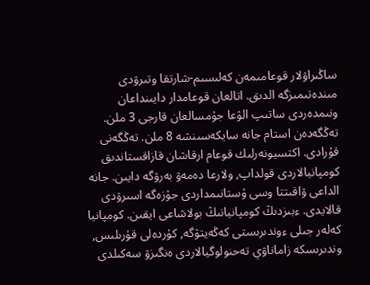ساڭىراۋلار قوعامىمەن كەلىسىم-شارتقا وتىرۋدى مىندەتىمىزگە الدىق. اتالعان قوعامدار دايىنداعان ونىمدەردى ساتىپ الۋعا جۇمسالعان قارجى 3 ملن. تەڭگەدەن استام جانە سايكەسىنشە 8 ملن. تەڭگەنى قۇرادى. اكتسيونەرلىك قوعام ارقاشان قازاقستاندىق كومپانيالاردى قولداپ, ولارعا دەمەۋ بەرۋگە دايىن. جانە الداعى ۋاقىتتا وسى ۇستانىمداردى جۇزەگە اسىرۋدى قالايدى. ءبىزدىڭ كومپانيانىڭ بولاشاعى ايقىن. كومپانيا كەلەر جىلى ءوندىرىستى كەڭەيتۋگە, كۇردەلى قۇرىلىس, وندىرىسكە زاماناۋي تەحنولوگيالاردى ەنگىزۋ سەكىلدى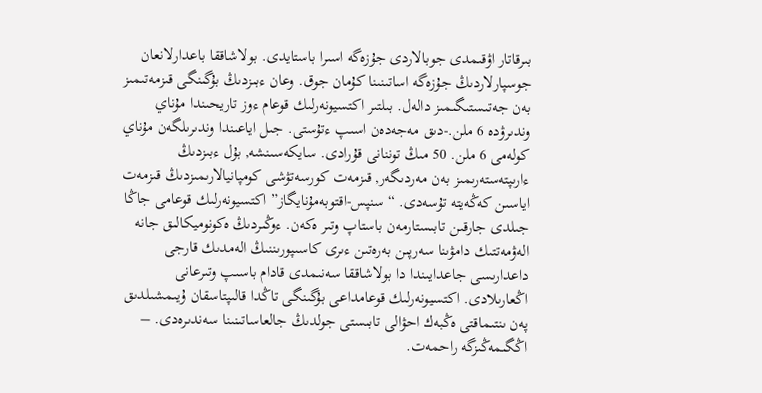بىرقاتار اۋقىمدى جوبالاردى جۇزەگە اسىرا باستايدى. بولاشاققا باعدارلانعان جوسپارلاردىڭ جۇزەگە اساتىنىنا كۇمان جوق. وعان ءبىزدىڭ بۇگىنگى قىزمەتىمىز بەن جەتىستىگىمىز دالەل. بىلتىر اكتسيونەرلىك قوعام ءوز تاريحىندا مۇناي وندىرۋدە 6 ملن.-دىق مەجەدەن اسىپ ءتۇستى. جىل اياعىندا وندىرىلگەن مۇناي كولەمى 6 ملن. 50 مىڭ توننانى قۇرادى. سايكەسىنشە, بۇل ءبىزدىڭ ءارىپتەستەرىمىز بەن مەردىگەر, قىزمەت كورسەتۋشى كومپانيالارىمىزدىڭ قىزمەت اياسىن كەڭەيتە تۇسەدى. “سنپس-اقتوبەمۇنايگاز” اكتسيونەرلىك قوعامى جاڭا جىلدى جارقىن تابىستارمەن باستاپ وتىر ەكەن. ءوڭىردىڭ ەكونوميكالىق جانە الەۋمەتتىك دامۋىنا سەرپىن بەرەتىن ءىرى كاسىپورىننىڭ الەمدىك قارجى داعدارىسى جاعدايىندا دا بولاشاققا سەنىمدى قادام باسىپ وتىرعانى اڭعارىلادى. اكتسيونەرلىك قوعامداعى بۇگىنگى تاڭدا قالىپتاسقان ۇيىمشىلدىق پەن ىنتىماقتى ەڭبەك احۋالى تابىستى جولدىڭ جالعاساتىنىنا سەندىرەدى. – اڭگىمەڭىزگە راحمەت.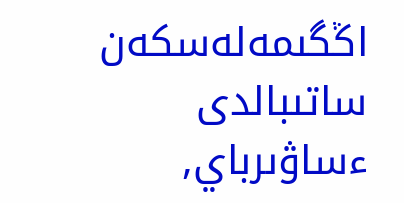اڭگىمەلەسكەن ساتىبالدى ءساۋىرباي,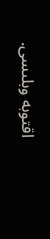اقتوبە وبلىسى.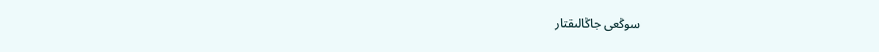سوڭعى جاڭالىقتار